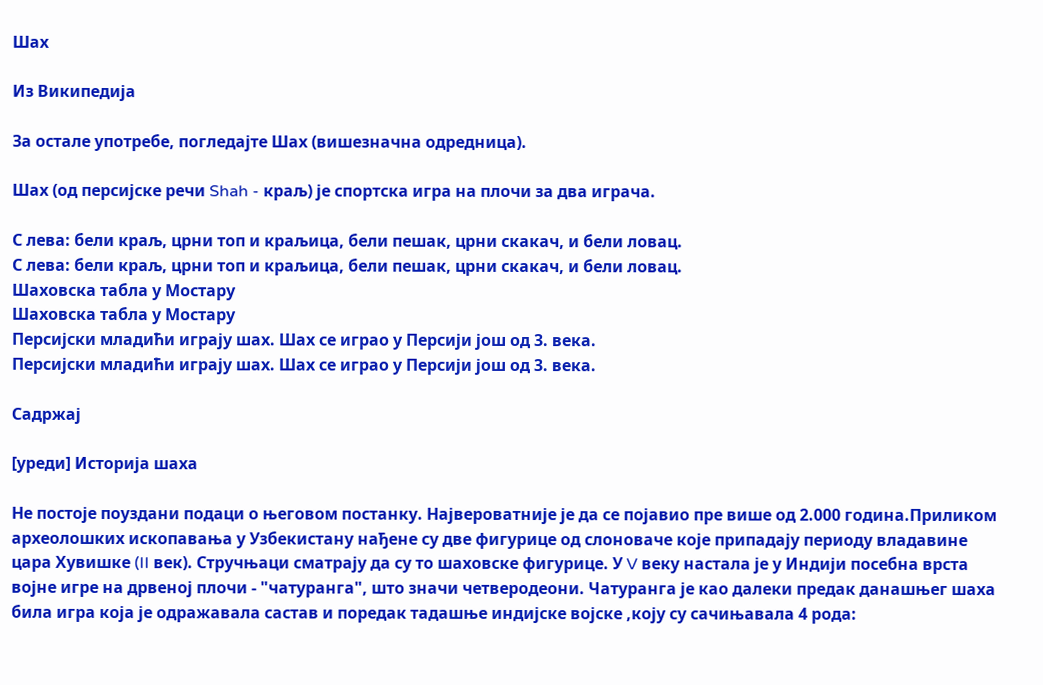Шах

Из Википедија

За остале употребе, погледајте Шах (вишезначна одредница).

Шах (од персијске речи Shah - краљ) је спортска игра на плочи за два играча.

С лева: бели краљ, црни топ и краљица, бели пешак, црни скакач, и бели ловац.
С лева: бели краљ, црни топ и краљица, бели пешак, црни скакач, и бели ловац.
Шаховска табла у Мостару
Шаховска табла у Мостару
Персијски младићи играју шах. Шах се играо у Персији још од 3. века.
Персијски младићи играју шах. Шах се играо у Персији још од 3. века.

Садржај

[уреди] Историја шаха

Не постоје поуздани подаци о његовом постанку. Највероватније је да се појавио пре више од 2.000 година.Приликом археолошких ископавања у Узбекистану нађене су две фигурице од слоноваче које припадају периоду владавине цара Хувишке (II век). Стручњаци сматрају да су то шаховске фигурице. У V веку настала је у Индији посебна врста војне игре на дрвеној плочи - "чатуранга", што значи четверодеони. Чатуранга је као далеки предак данашњег шаха била игра која је одражавала састав и поредак тадашње индијске војске ,коју су сачињавала 4 рода: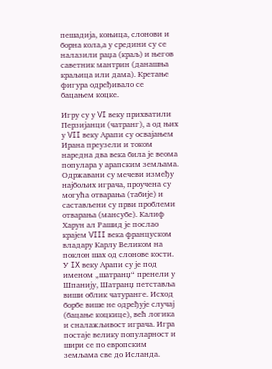пешадија, коњица, слонови и борна кола,а у средини су се налазили раџа (краљ) и његов саветник мантрин (данашња краљица или дама). Кретање фигура одређивало се бацањем коцке.

Игру су у VI веку прихватили Перзијанци (чатранг), а од њих у VII веку Арапи су освајањем Ирана преузели и током наредна два века била је веома популара у арапским земљама. Одржавани су мечеви између најбољих играча, проучена су могућа отварања (табије) и састављени су први проблеми отварања (мансубе). Калиф Харун ал Рашид је послао крајем VIII века француском владару Карлу Великом на поклон шах од слонове кости. У IX веку Арапи су је под именом „шатранџ“ пренели у Шпанију, Шатранџ петставља виши облик чатуранге. Исход борбе више не одређује случај (бацање коцкице), већ логика и сналажљивост играча. Игра постаје велику популарност и шири се по европским земљама све до Исланда.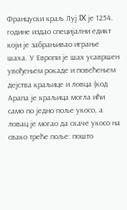Француски краљ Луј IX је 1254. године издао специјални едикт који је забрањивао играње шаха. У Европи је шах усавршен увођењем рокаде и повећењем дејства краљице и ловца (код Арапа је краљица могла ићи само по једно поље укосо, а ловац је могао да скаче укосо на свако треће поље: пошто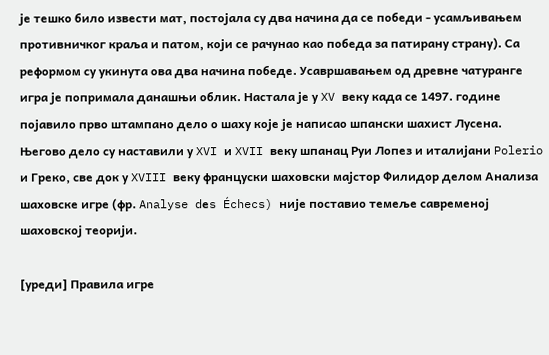је тешко било извести мат, постојала су два начина да се победи - усамљивањем противничког краља и патом, који се рачунао као победа за патирану страну). Са реформом су укинута ова два начина победе. Усавршавањем од древне чатуранге игра је попримала данашњи облик. Настала је у XV веку када се 1497. године појавило прво штампано дело о шаху које је написао шпански шахист Лусена. Његово дело су наставили у XVI и XVII веку шпанац Руи Лопез и италијани Polerio и Греко, све док у XVIII веку француски шаховски мајстор Филидор делом Анализа шаховске игре (фр. Analyse dеs Échecs) није поставио темеље савременој шаховској теорији.

[уреди] Правила игре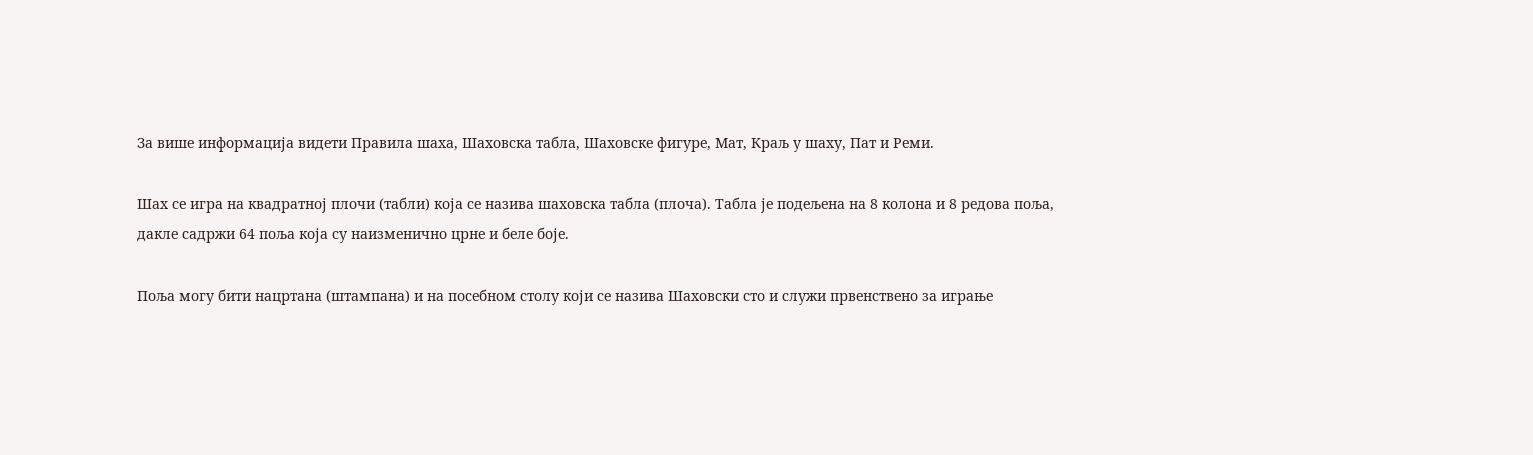За више информација видети Правила шаха, Шаховска табла, Шаховске фигуре, Мат, Краљ у шаху, Пат и Реми.

Шах се игра на квадратној плочи (табли) која се назива шаховска табла (плоча). Табла је подељена на 8 колона и 8 редова поља, дакле садржи 64 поља која су наизменично црне и беле боје.

Поља могу бити нацртана (штампана) и на посебном столу који се назива Шаховски сто и служи првенствено за играње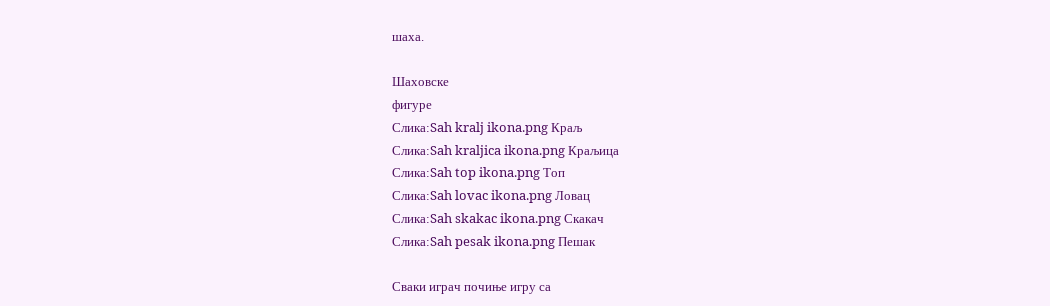шаха.

Шаховске
фигуре
Слика:Sah kralj ikona.png Краљ
Слика:Sah kraljica ikona.png Краљица
Слика:Sah top ikona.png Топ
Слика:Sah lovac ikona.png Ловац
Слика:Sah skakac ikona.png Скакач
Слика:Sah pesak ikona.png Пешак

Сваки играч почиње игру са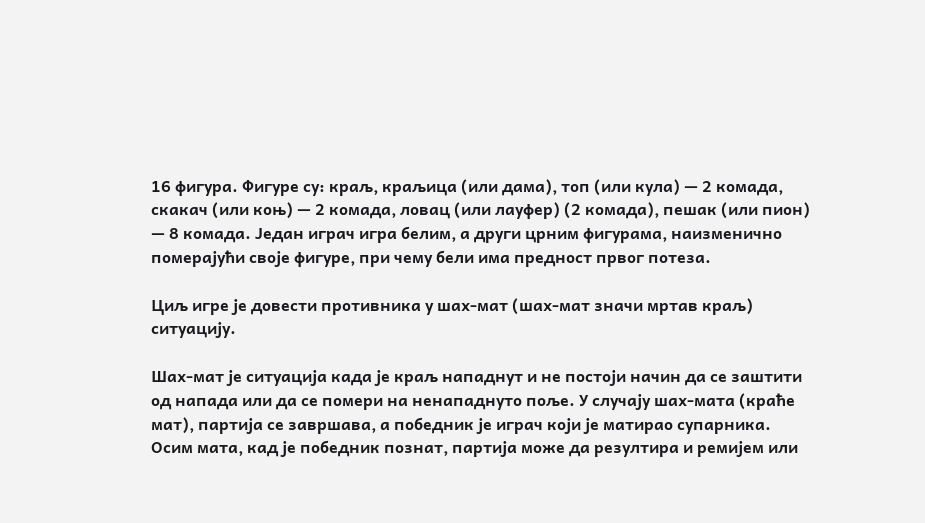16 фигура. Фигуре су: краљ, краљица (или дама), топ (или кула) — 2 комада, скакач (или коњ) — 2 комада, ловац (или лауфер) (2 комада), пешак (или пион) — 8 комада. Један играч игра белим, а други црним фигурама, наизменично померајући своје фигуре, при чему бели има предност првог потеза.

Циљ игре је довести противника у шах-мат (шах-мат значи мртав краљ) ситуацију.

Шах-мат је ситуација када је краљ нападнут и не постоји начин да се заштити од напада или да се помери на ненападнуто поље. У случају шах-мата (краће мат), партија се завршава, а победник је играч који је матирао супарника. Осим мата, кад је победник познат, партија може да резултира и ремијем или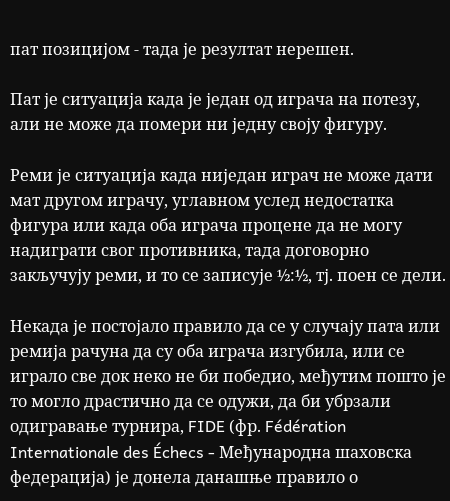пат позицијом - тада је резултат нерешен.

Пат је ситуација када је један од играча на потезу, али не може да помери ни једну своју фигуру.

Реми је ситуација када ниједан играч не може дати мат другом играчу, углавном услед недостатка фигура или када оба играча процене да не могу надиграти свог противника, тада договорно закључују реми, и то се записује ½:½, тј. поен се дели.

Некада је постојало правило да се у случају пата или ремија рачуна да су оба играча изгубила, или се играло све док неко не би победио, међутим пошто је то могло драстично да се одужи, да би убрзали одигравање турнира, FIDE (фр. Fédération Internationale des Échecs - Међународна шаховска федерација) је донела данашње правило о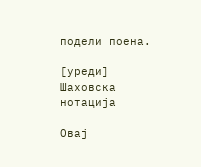подели поена.

[уреди] Шаховска нотација

Овај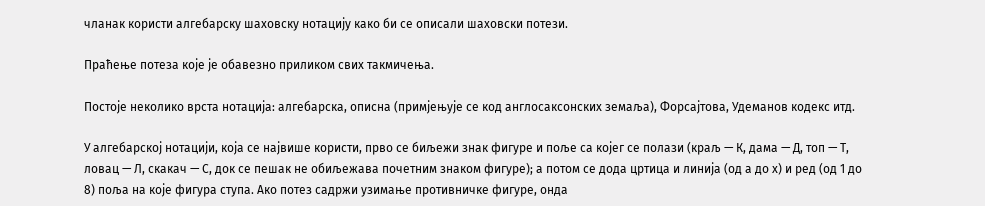чланак користи алгебарску шаховску нотацију како би се описали шаховски потези.

Праћење потеза које је обавезно приликом свих такмичења.

Постоје неколико врста нотација: алгебарска, описна (примјењује се код англосаксонских земаља), Форсајтова, Удеманов кодекс итд.

У алгебарској нотацији, која се највише користи, прво се биљежи знак фигуре и поље са којег се полази (краљ — К, дама — Д, топ — Т, ловац — Л, скакач — С, док се пешак не обиљежава почетним знаком фигуре); а потом се дода цртица и линија (од а до х) и ред (од 1 до 8) поља на које фигура ступа. Ако потез садржи узимање противничке фигуре, онда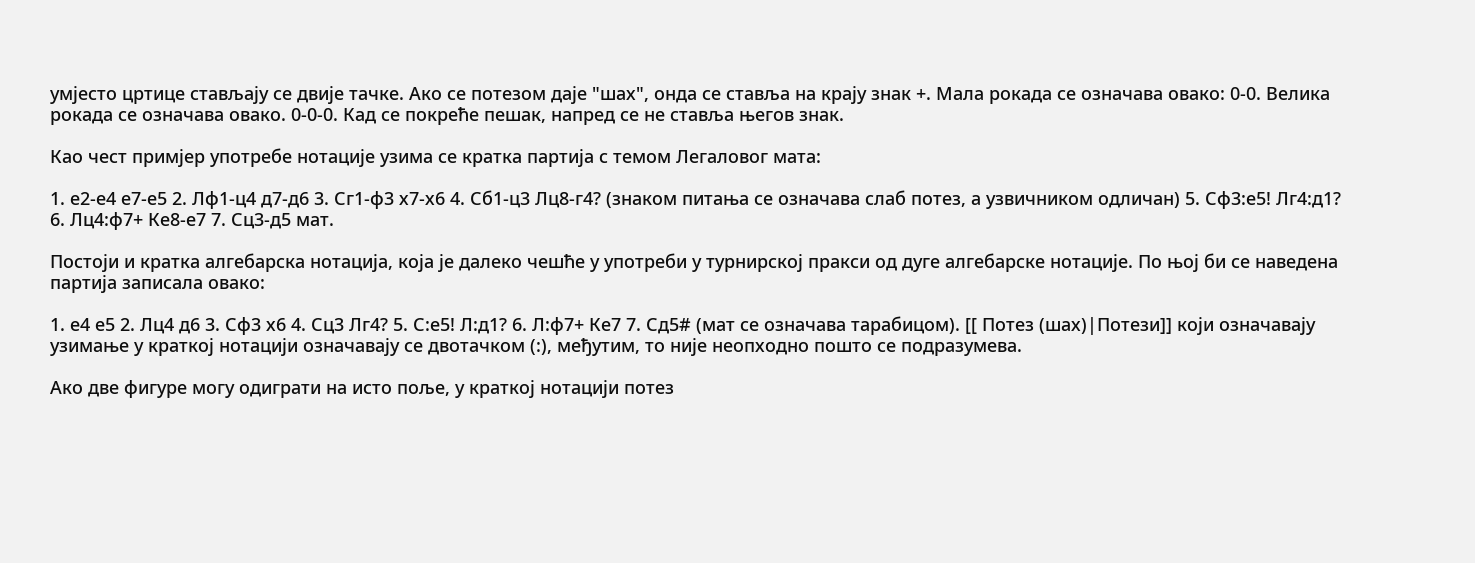умјесто цртице стављају се двије тачке. Ако се потезом даје "шах", онда се ставља на крају знак +. Мала рокада се означава овако: 0-0. Велика рокада се означава овако. 0-0-0. Кад се покреће пешак, напред се не ставља његов знак.

Као чест примјер употребе нотације узима се кратка партија с темом Легаловог мата:

1. е2-е4 е7-е5 2. Лф1-ц4 д7-д6 3. Сг1-ф3 х7-х6 4. Сб1-ц3 Лц8-г4? (знаком питања се означава слаб потез, а узвичником одличан) 5. Сф3:е5! Лг4:д1? 6. Лц4:ф7+ Ке8-е7 7. Сц3-д5 мат.

Постоји и кратка алгебарска нотација, која је далеко чешће у употреби у турнирској пракси од дуге алгебарске нотације. По њој би се наведена партија записала овако:

1. е4 е5 2. Лц4 д6 3. Сф3 х6 4. Сц3 Лг4? 5. С:е5! Л:д1? 6. Л:ф7+ Ке7 7. Сд5# (мат се означава тарабицом). [[ Потез (шах)|Потези]] који означавају узимање у краткој нотацији означавају се двотачком (:), међутим, то није неопходно пошто се подразумева.

Ако две фигуре могу одиграти на исто поље, у краткој нотацији потез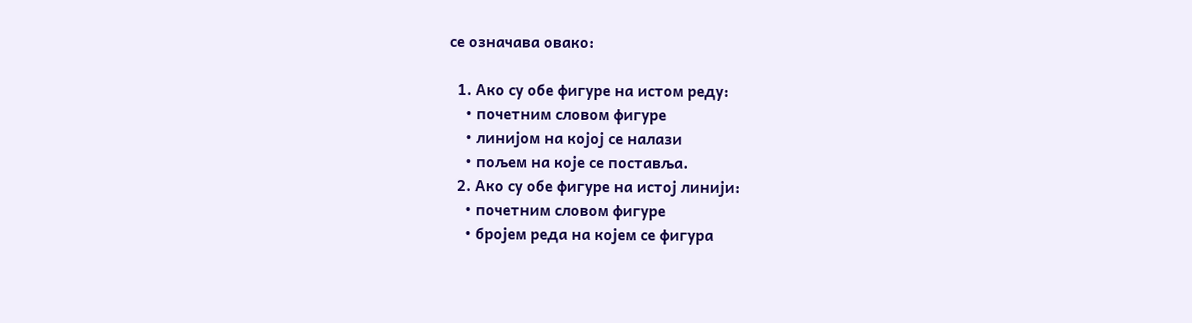се означава овако:

  1. Ако су обе фигуре на истом реду:
    • почетним словом фигуре
    • линијом на којој се налази
    • пољем на које се поставља.
  2. Ако су обе фигуре на истој линији:
    • почетним словом фигуре
    • бројем реда на којем се фигура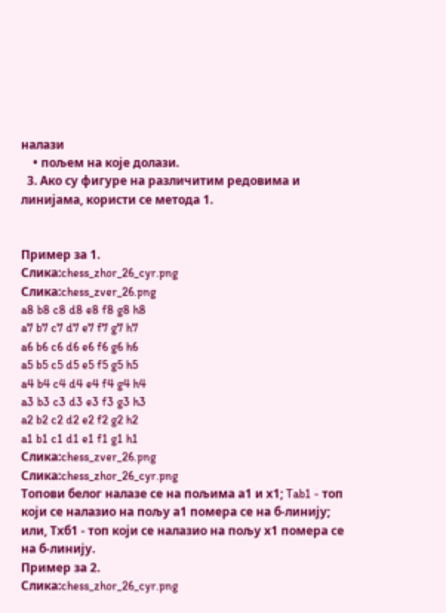налази
    • пољем на које долази.
  3. Ако су фигуре на различитим редовима и линијама, користи се метода 1.


Пример за 1.
Слика:chess_zhor_26_cyr.png
Слика:chess_zver_26.png
a8 b8 c8 d8 e8 f8 g8 h8
a7 b7 c7 d7 e7 f7 g7 h7
a6 b6 c6 d6 e6 f6 g6 h6
a5 b5 c5 d5 e5 f5 g5 h5
a4 b4 c4 d4 e4 f4 g4 h4
a3 b3 c3 d3 e3 f3 g3 h3
a2 b2 c2 d2 e2 f2 g2 h2
a1 b1 c1 d1 e1 f1 g1 h1
Слика:chess_zver_26.png
Слика:chess_zhor_26_cyr.png
Топови белог налазе се на пољима а1 и х1; Tab1 - топ који се налазио на пољу а1 помера се на б-линију; или, Тхб1 - топ који се налазио на пољу х1 помера се на б-линију.
Пример за 2.
Слика:chess_zhor_26_cyr.png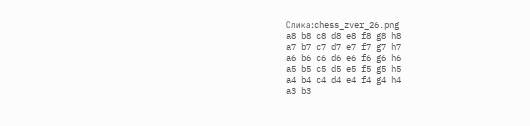Слика:chess_zver_26.png
a8 b8 c8 d8 e8 f8 g8 h8
a7 b7 c7 d7 e7 f7 g7 h7
a6 b6 c6 d6 e6 f6 g6 h6
a5 b5 c5 d5 e5 f5 g5 h5
a4 b4 c4 d4 e4 f4 g4 h4
a3 b3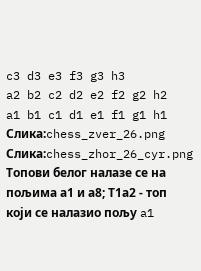c3 d3 e3 f3 g3 h3
a2 b2 c2 d2 e2 f2 g2 h2
a1 b1 c1 d1 e1 f1 g1 h1
Слика:chess_zver_26.png
Слика:chess_zhor_26_cyr.png
Топови белог налазе се на пољима а1 и а8; Т1а2 - топ који се налазио пољу a1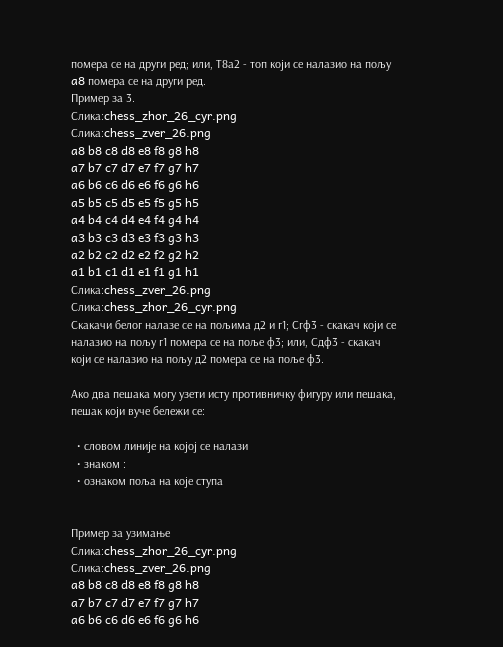помера се на други ред; или, Т8а2 - топ који се налазио на пољу a8 помера се на други ред.
Пример за 3.
Слика:chess_zhor_26_cyr.png
Слика:chess_zver_26.png
a8 b8 c8 d8 e8 f8 g8 h8
a7 b7 c7 d7 e7 f7 g7 h7
a6 b6 c6 d6 e6 f6 g6 h6
a5 b5 c5 d5 e5 f5 g5 h5
a4 b4 c4 d4 e4 f4 g4 h4
a3 b3 c3 d3 e3 f3 g3 h3
a2 b2 c2 d2 e2 f2 g2 h2
a1 b1 c1 d1 e1 f1 g1 h1
Слика:chess_zver_26.png
Слика:chess_zhor_26_cyr.png
Скакачи белог налазе се на пољима д2 и г1; Сгф3 - скакач који се налазио на пољу г1 помера се на поље ф3; или, Сдф3 - скакач који се налазио на пољу д2 помера се на поље ф3.

Ако два пешака могу узети исту противничку фигуру или пешака, пешак који вуче бележи се:

  • словом линије на којој се налази
  • знаком :
  • ознаком поља на које ступа


Пример за узимање
Слика:chess_zhor_26_cyr.png
Слика:chess_zver_26.png
a8 b8 c8 d8 e8 f8 g8 h8
a7 b7 c7 d7 e7 f7 g7 h7
a6 b6 c6 d6 e6 f6 g6 h6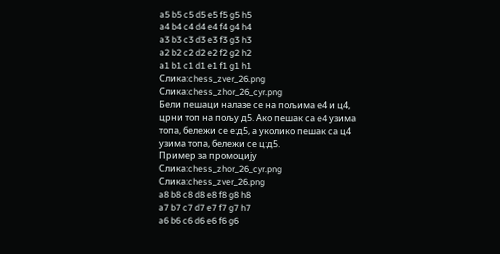a5 b5 c5 d5 e5 f5 g5 h5
a4 b4 c4 d4 e4 f4 g4 h4
a3 b3 c3 d3 e3 f3 g3 h3
a2 b2 c2 d2 e2 f2 g2 h2
a1 b1 c1 d1 e1 f1 g1 h1
Слика:chess_zver_26.png
Слика:chess_zhor_26_cyr.png
Бели пешаци налазе се на пољима е4 и ц4, црни топ на пољу д5. Ако пешак са e4 узима топа, бележи се е:д5, а уколико пешак са ц4 узима топа, бележи се ц:д5.
Пример за промоцију
Слика:chess_zhor_26_cyr.png
Слика:chess_zver_26.png
a8 b8 c8 d8 e8 f8 g8 h8
a7 b7 c7 d7 e7 f7 g7 h7
a6 b6 c6 d6 e6 f6 g6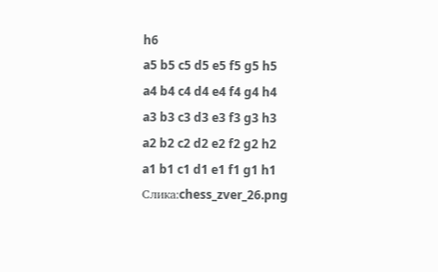h6
a5 b5 c5 d5 e5 f5 g5 h5
a4 b4 c4 d4 e4 f4 g4 h4
a3 b3 c3 d3 e3 f3 g3 h3
a2 b2 c2 d2 e2 f2 g2 h2
a1 b1 c1 d1 e1 f1 g1 h1
Слика:chess_zver_26.png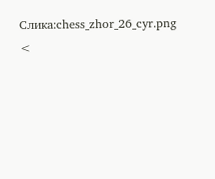Слика:chess_zhor_26_cyr.png
<